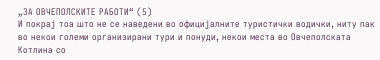„ЗА ОВЧЕПОЛСКИТЕ РАБОТИ“ (5)
И покрај тоа што не се наведени во официјалните туристички водички, ниту пак во некои големи организирани тури и понуди, некои места во Овчеполската Котлина со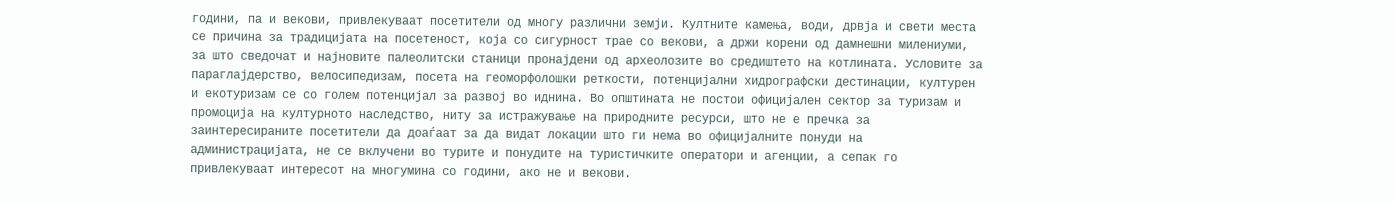години, па и векови, привлекуваат посетители од многу различни земји. Култните камења, води, дрвја и свети места се причина за традицијата на посетеност, која со сигурност трае со векови, а држи корени од дамнешни милениуми, за што сведочат и најновите палеолитски станици пронајдени од археолозите во средиштето на котлината. Условите за параглајдерство, велосипедизам, посета на геоморфолошки реткости, потенцијални хидрографски дестинации, културен и екотуризам се со голем потенцијал за развој во иднина. Во општината не постои официјален сектор за туризам и промоција на културното наследство, ниту за истражување на природните ресурси, што не е пречка за заинтересираните посетители да доаѓаат за да видат локации што ги нема во официјалните понуди на администрацијата, не се вклучени во турите и понудите на туристичките оператори и агенции, а сепак го привлекуваат интересот на многумина со години, ако не и векови.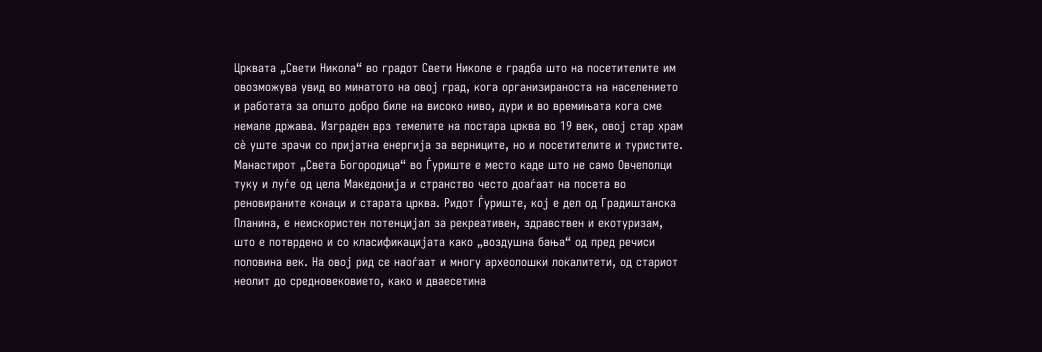Црквата „Свети Никола“ во градот Свети Николе е градба што на посетителите им овозможува увид во минатото на овој град, кога организираноста на населението и работата за општо добро биле на високо ниво, дури и во времињата кога сме немале држава. Изграден врз темелите на постара црква во 19 век, овој стар храм сѐ уште зрачи со пријатна енергија за верниците, но и посетителите и туристите. Манастирот „Света Богородица“ во Ѓуриште е место каде што не само Овчеполци туку и луѓе од цела Македонија и странство често доаѓаат на посета во реновираните конаци и старата црква. Ридот Ѓуриште, кој е дел од Градиштанска Планина, е неискористен потенцијал за рекреативен, здравствен и екотуризам, што е потврдено и со класификацијата како „воздушна бања“ од пред речиси половина век. На овој рид се наоѓаат и многу археолошки локалитети, од стариот неолит до средновековието, како и дваесетина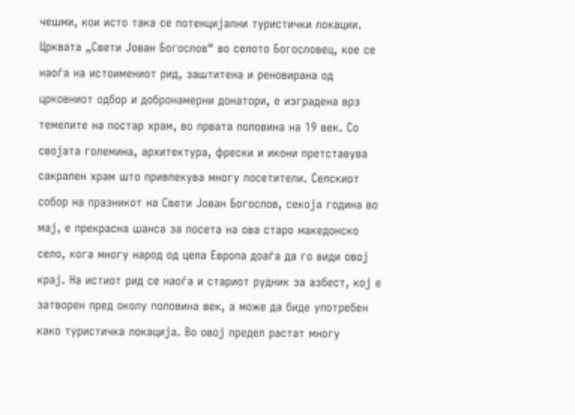чешми, кои исто така се потенцијални туристички локации. Црквата „Свети Јован Богослов“ во селото Богословец, кое се наоѓа на истоимениот рид, заштитена и реновирана од црковниот одбор и добронамерни донатори, е изградена врз темелите на постар храм, во првата половина на 19 век. Со својата големина, архитектура, фрески и икони претставува сакрален храм што привлекува многу посетители. Селскиот собор на празникот на Свети Јован Богослов, секоја година во мај, е прекрасна шанса за посета на ова старо македонско село, кога многу народ од цела Европа доаѓа да го види овој крај. На истиот рид се наоѓа и стариот рудник за азбест, кој е затворен пред околу половина век, а може да биде употребен како туристичка локација. Во овој предел растат многу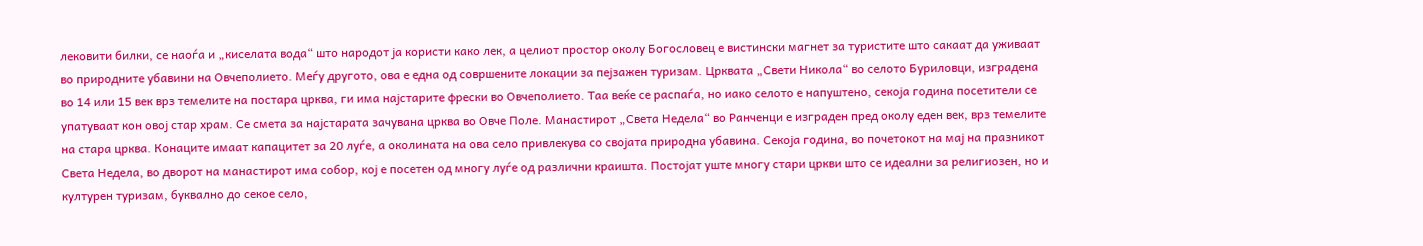лековити билки, се наоѓа и „киселата вода“ што народот ја користи како лек, а целиот простор околу Богословец е вистински магнет за туристите што сакаат да уживаат во природните убавини на Овчеполието. Меѓу другото, ова е една од совршените локации за пејзажен туризам. Црквата „Свети Никола“ во селото Буриловци, изградена во 14 или 15 век врз темелите на постара црква, ги има најстарите фрески во Овчеполието. Таа веќе се распаѓа, но иако селото е напуштено, секоја година посетители се упатуваат кон овој стар храм. Се смета за најстарата зачувана црква во Овче Поле. Манастирот „Света Недела“ во Ранченци е изграден пред околу еден век, врз темелите на стара црква. Конаците имаат капацитет за 20 луѓе, а околината на ова село привлекува со својата природна убавина. Секоја година, во почетокот на мај на празникот Света Недела, во дворот на манастирот има собор, кој е посетен од многу луѓе од различни краишта. Постојат уште многу стари цркви што се идеални за религиозен, но и културен туризам, буквално до секое село,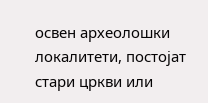освен археолошки локалитети, постојат стари цркви или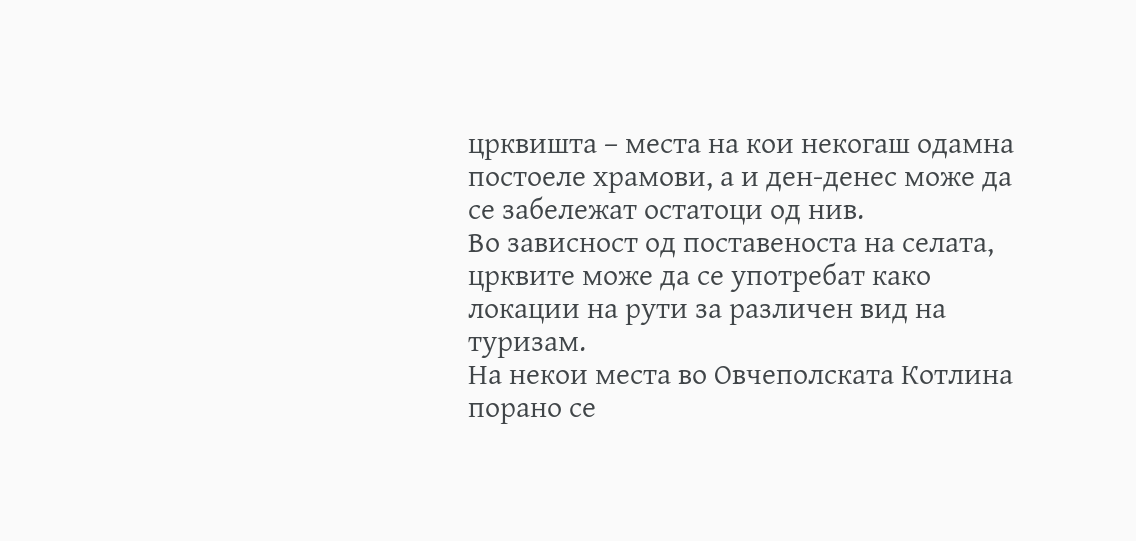црквишта – места на кои некогаш одамна постоеле храмови, а и ден-денес може да се забележат остатоци од нив.
Во зависност од поставеноста на селата, црквите може да се употребат како локации на рути за различен вид на туризам.
На некои места во Овчеполската Котлина порано се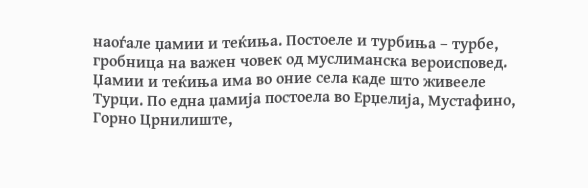наоѓале џамии и теќиња. Постоеле и турбиња – турбе, гробница на важен човек од муслиманска вероисповед. Џамии и теќиња има во оние села каде што живееле Турци. По една џамија постоела во Ерџелија, Мустафино, Горно Црнилиште,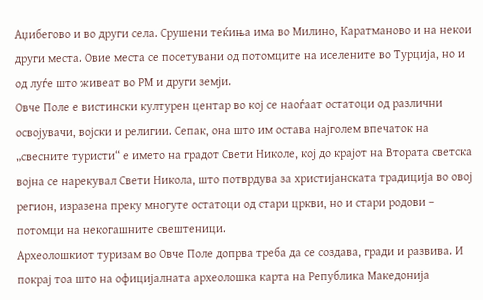Аџибегово и во други села. Срушени теќиња има во Милино, Каратманово и на некои други места. Овие места се посетувани од потомците на иселените во Турција, но и од луѓе што живеат во РМ и други земји.
Овче Поле е вистински културен центар во кој се наоѓаат остатоци од различни освојувачи, војски и религии. Сепак, она што им остава најголем впечаток на „свесните туристи“ е името на градот Свети Николе, кој до крајот на Втората светска војна се нарекувал Свети Никола, што потврдува за христијанската традиција во овој регион, изразена преку многуте остатоци од стари цркви, но и стари родови – потомци на некогашните свештеници.
Археолошкиот туризам во Овче Поле допрва треба да се создава, гради и развива. И покрај тоа што на официјалната археолошка карта на Република Македонија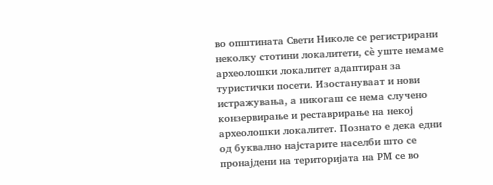во општината Свети Николе се регистрирани неколку стотини локалитети, сѐ уште немаме археолошки локалитет адаптиран за туристички посети. Изостануваат и нови истражувања, а никогаш се нема случено конзервирање и реставрирање на некој археолошки локалитет. Познато е дека едни од буквално најстарите населби што се пронајдени на територијата на РМ се во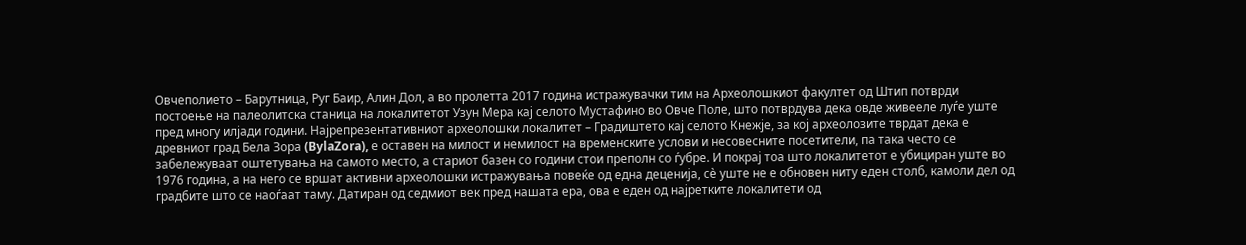Овчеполието – Барутницa, Руг Баир, Алин Дол, а во пролетта 2017 година истражувачки тим на Археолошкиот факултет од Штип потврди постоење на палеолитска станица на локалитетот Узун Мера кај селото Мустафино во Овче Поле, што потврдува дека овде живееле луѓе уште пред многу илјади години. Најрепрезентативниот археолошки локалитет – Градиштето кај селото Кнежје, за кој археолозите тврдат дека е древниот град Бела Зора (BylaZora), е оставен на милост и немилост на временските услови и несовесните посетители, па така често се забележуваат оштетувања на самото место, а стариот базен со години стои преполн со ѓубре. И покрај тоа што локалитетот е убициран уште во 1976 година, а на него се вршат активни археолошки истражувања повеќе од една деценија, сѐ уште не е обновен ниту еден столб, камоли дел од градбите што се наоѓаат таму. Датиран од седмиот век пред нашата ера, ова е еден од најретките локалитети од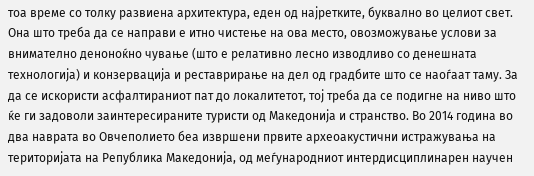тоа време со толку развиена архитектура, еден од најретките, буквално во целиот свет. Она што треба да се направи е итно чистење на ова место, овозможување услови за внимателно деноноќно чување (што е релативно лесно изводливо со денешната технологија) и конзервација и реставрирање на дел од градбите што се наоѓаат таму. За да се искористи асфалтираниот пат до локалитетот, тој треба да се подигне на ниво што ќе ги задоволи заинтересираните туристи од Македонија и странство. Во 2014 година во два наврата во Овчеполието беа извршени првите археоакустични истражувања на територијата на Република Македонија, од меѓународниот интердисциплинарен научен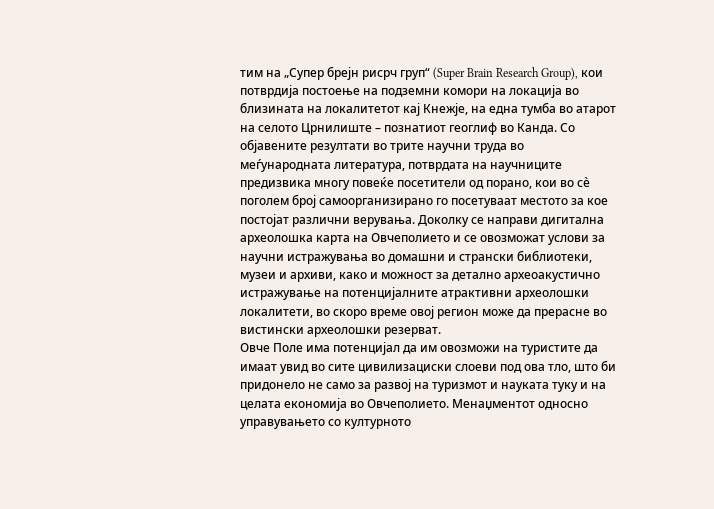тим на „Супер брејн рисрч груп“ (Super Brain Research Group), кои потврдија постоење на подземни комори на локација во близината на локалитетот кај Кнежје, на една тумба во атарот на селото Црнилиште – познатиот геоглиф во Канда. Со објавените резултати во трите научни труда во меѓународната литература, потврдата на научниците предизвика многу повеќе посетители од порано, кои во сè поголем број самоорганизирано го посетуваат местото за кое постојат различни верувања. Доколку се направи дигитална археолошка карта на Овчеполието и се овозможат услови за научни истражувања во домашни и странски библиотеки, музеи и архиви, како и можност за детално археоакустично истражување на потенцијалните атрактивни археолошки локалитети, во скоро време овој регион може да прерасне во вистински археолошки резерват.
Овче Поле има потенцијал да им овозможи на туристите да имаат увид во сите цивилизациски слоеви под ова тло, што би придонело не само за развој на туризмот и науката туку и на целата економија во Овчеполието. Менаџментот односно управувањето со културното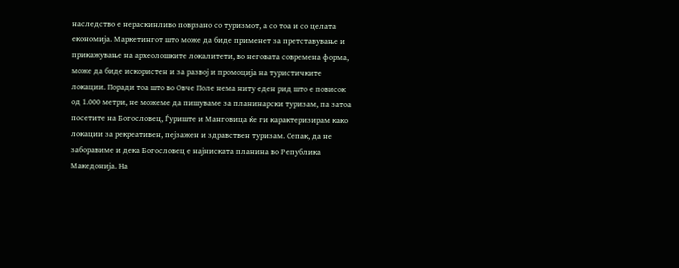наследство е нераскинливо поврзано со туризмот, а со тоа и со целата економија. Маркетингот што може да биде применет за претставување и прикажување на археолошките локалитети, во неговата современа форма, може да биде искористен и за развој и промоција на туристичките локации. Поради тоа што во Овче Поле нема ниту еден рид што е повисок од 1.000 метри, не можеме да пишуваме за планинарски туризам, па затоа посетите на Богословец, Ѓуриште и Манговица ќе ги карактеризирам како локации за рекреативен, пејзажен и здравствен туризам. Сепак, да не заборавиме и дека Богословец е најниската планина во Република Македонија. На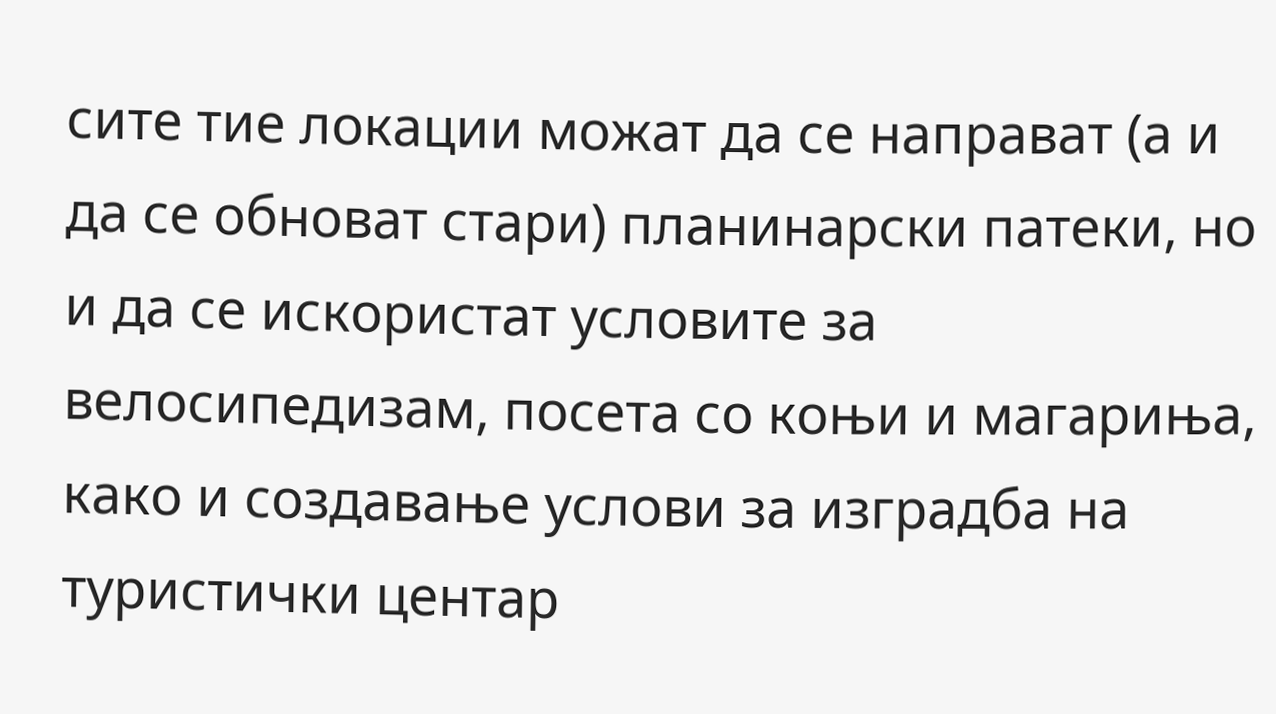сите тие локации можат да се направат (а и да се обноват стари) планинарски патеки, но и да се искористат условите за велосипедизам, посета со коњи и магариња, како и создавање услови за изградба на туристички центар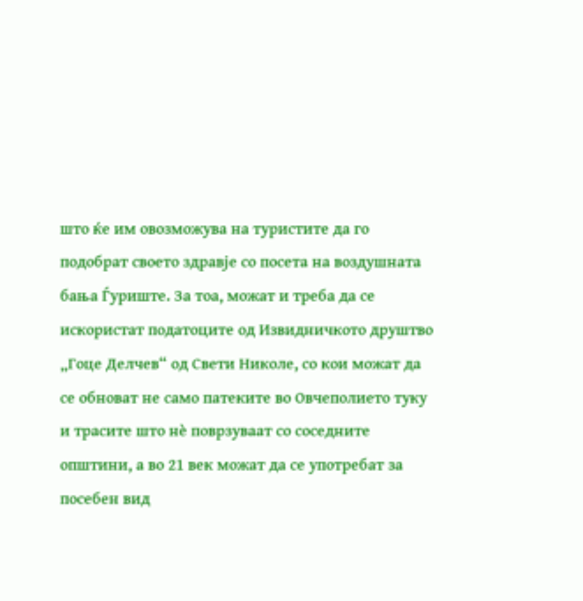што ќе им овозможува на туристите да го подобрат своето здравје со посета на воздушната бања Ѓуриште. За тоа, можат и треба да се искористат податоците од Извидничкото друштво „Гоце Делчев“ од Свети Николе, со кои можат да се обноват не само патеките во Овчеполието туку и трасите што нѐ поврзуваат со соседните општини, а во 21 век можат да се употребат за посебен вид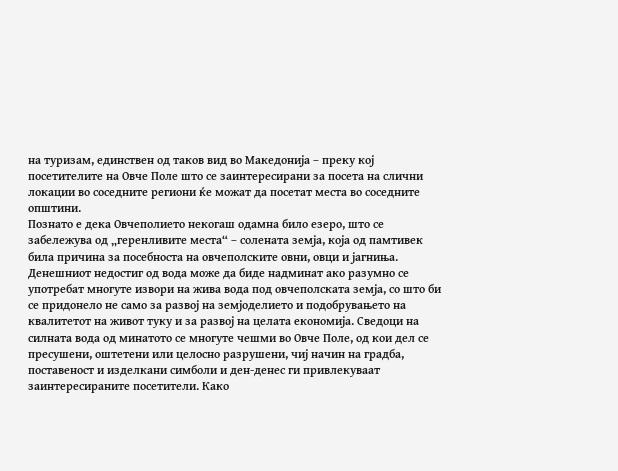на туризам, единствен од таков вид во Македонија – преку кој посетителите на Овче Поле што се заинтересирани за посета на слични локации во соседните региони ќе можат да посетат места во соседните општини.
Познато е дека Овчеполието некогаш одамна било езеро, што се забележува од „геренливите места“ – солената земја, која од памтивек била причина за посебноста на овчеполските овни, овци и јагниња. Денешниот недостиг од вода може да биде надминат ако разумно се употребат многуте извори на жива вода под овчеполската земја, со што би се придонело не само за развој на земјоделието и подобрувањето на квалитетот на живот туку и за развој на целата економија. Сведоци на силната вода од минатото се многуте чешми во Овче Поле, од кои дел се пресушени, оштетени или целосно разрушени, чиј начин на градба, поставеност и изделкани симболи и ден-денес ги привлекуваат заинтересираните посетители. Како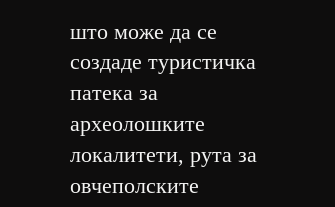што може да се создаде туристичка патека за археолошките локалитети, рута за овчеполските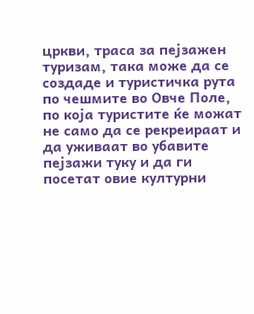цркви, траса за пејзажен туризам, така може да се создаде и туристичка рута по чешмите во Овче Поле, по која туристите ќе можат не само да се рекреираат и да уживаат во убавите пејзажи туку и да ги посетат овие културни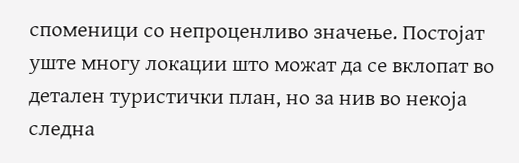споменици со непроценливо значење. Постојат уште многу локации што можат да се вклопат во детален туристички план, но за нив во некоја следна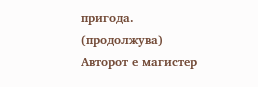пригода.
(продолжува)
Авторот е магистер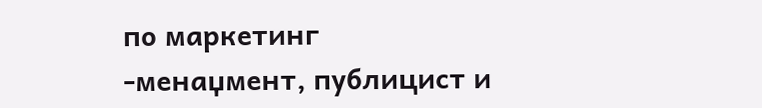по маркетинг -менаџмент, публицист и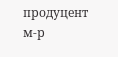продуцент
м-р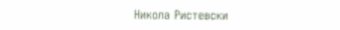Никола Ристевски